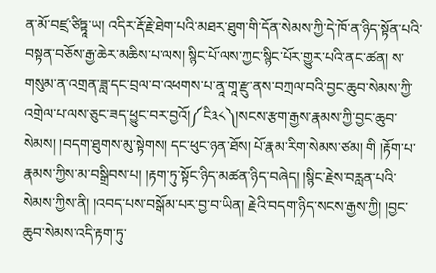ན་མོ་བཛྲ་ཙིཏྟཱ་ཡ། འདིར་རྡོ་རྗེ་ཐེག་པའི་མཐར་ཐུག་གི་དོན་སེམས་ཀྱི་དེ་ཁོ་ན་ཉིད་སྟོན་པའི་བསྟན་བཅོས་རྒྱ་ཆེར་མཆིས་པ་ལས། སྙིང་པོ་ལས་ཀྱང་སྙིང་པོར་གྱུར་པའི་ནང་ཚན། ས་གསུམ་ན་འགྲན་ཟླ་དང་བྲལ་བ་འཕགས་པ་ནཱ་གཱ་རྫུ་ནས་བཀྲལ་བའི་བྱང་ཆུབ་སེམས་ཀྱི་འགྲེལ་པ་ལས་ཅུང་ཟད་ཕྱུང་བར་བྱའོ།༼ངི༣༨༽།སངས་རྩག་རྒྱས་རྣམས་ཀྱི་བྱང་ཆུབ་སེམས། །བདག་ཐུགས་མུ་སྟེགས། དང་ཕུང་ཉན་ཐོས། པོ་རྣམ་རིག་སེམས་ཙམ། གི །རྟོག་པ་རྣམས་ཀྱིས་མ་བསྒྲིབས་པ། །རྟག་ཏུ་སྟོང་ཉིད་མཚན་ཉིད་བཞེད། །སྙིང་རྗེས་བརླན་པའི་སེམས་ཀྱིས་ནི། །འབད་པས་བསྒོམ་པར་བྱ་བ་ཡིན། རྗེའི་བདག་ཉིད་སངས་རྒྱས་ཀྱི། །བྱང་ཆུབ་སེམས་འདི་རྟག་ཏུ་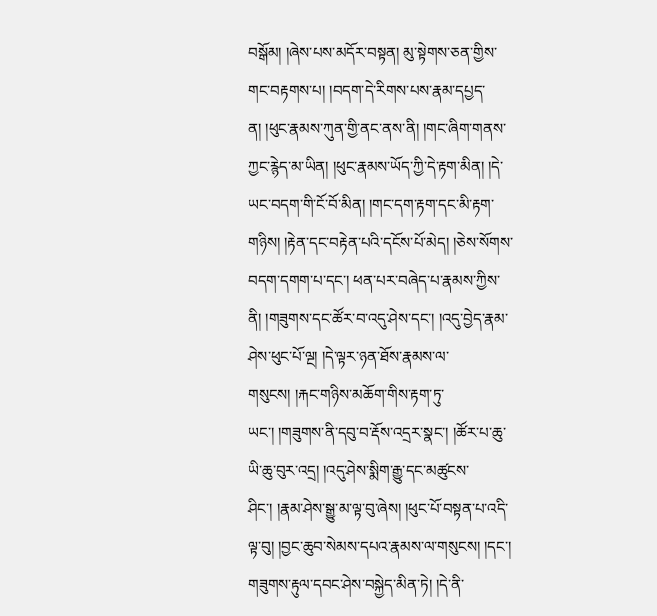བསྒོམ། །ཞེས་པས་མདོར་བསྟན། མུ་སྟེགས་ཅན་གྱིས་གང་བརྟགས་པ། །བདག་དེ་རིགས་པས་རྣམ་དཔྱད་ན། །ཕུང་རྣམས་ཀུན་གྱི་ནང་ནས་ནི། །གང་ཞིག་གནས་ཀྱང་རྙེད་མ་ཡིན། །ཕུང་རྣམས་ཡོད་ཀྱི་དེ་རྟག་མིན། །དེ་ཡང་བདག་གི་ངོ་བོ་མིན། །གང་དག་རྟག་དང་མི་རྟག་གཉིས། །རྟེན་དང་བརྟེན་པའི་དངོས་པོ་མེད། །ཅེས་སོགས་བདག་དགག་པ་དང་། ཕན་པར་བཞེད་པ་རྣམས་ཀྱིས་ནི། །གཟུགས་དང་ཚོར་བ་འདུ་ཤེས་དང་། །འདུ་བྱེད་རྣམ་ཤེས་ཕུང་པོ་ལྔ། །དེ་ལྟར་ཉན་ཐོས་རྣམས་ལ་གསུངས། །རྐང་གཉིས་མཆོག་གིས་རྟག་ཏུ་ཡང་། །གཟུགས་ནི་དབུ་བ་རྡོས་འདྲར་སྣང་། །ཚོར་པ་ཆུ་ཡི་ཆུ་བུར་འདྲ། །འདུ་ཤེས་སྨིག་རྒྱུ་དང་མཚུངས་ཤིང་། །རྣམ་ཤེས་སྒྱུ་མ་ལྟ་བུ་ཞེས། །ཕུང་པོ་བསྟན་པ་འདི་ལྟ་བུ། །བྱང་ཆུབ་སེམས་དཔའ་རྣམས་ལ་གསུངས། །དང་། གཟུགས་རྟུལ་དབང་ཤེས་བསྐྱེད་མིན་ཏེ། །དེ་ནི་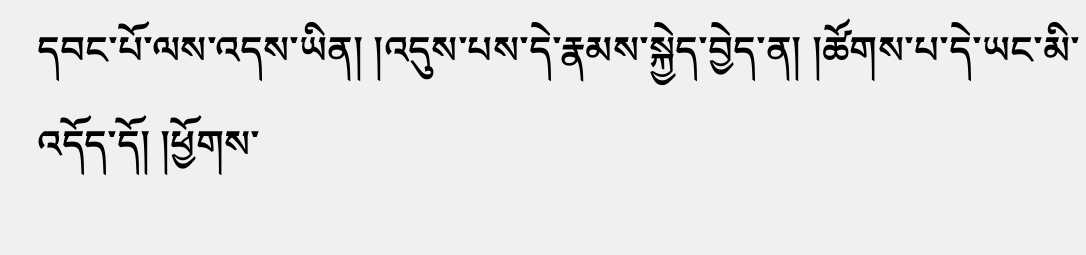དབང་པོ་ལས་འདས་ཡིན། །འདུས་པས་དེ་རྣམས་སྐྱེད་བྱེད་ན། །ཚོགས་པ་དེ་ཡང་མི་འདོད་དོ། །ཕྱོགས་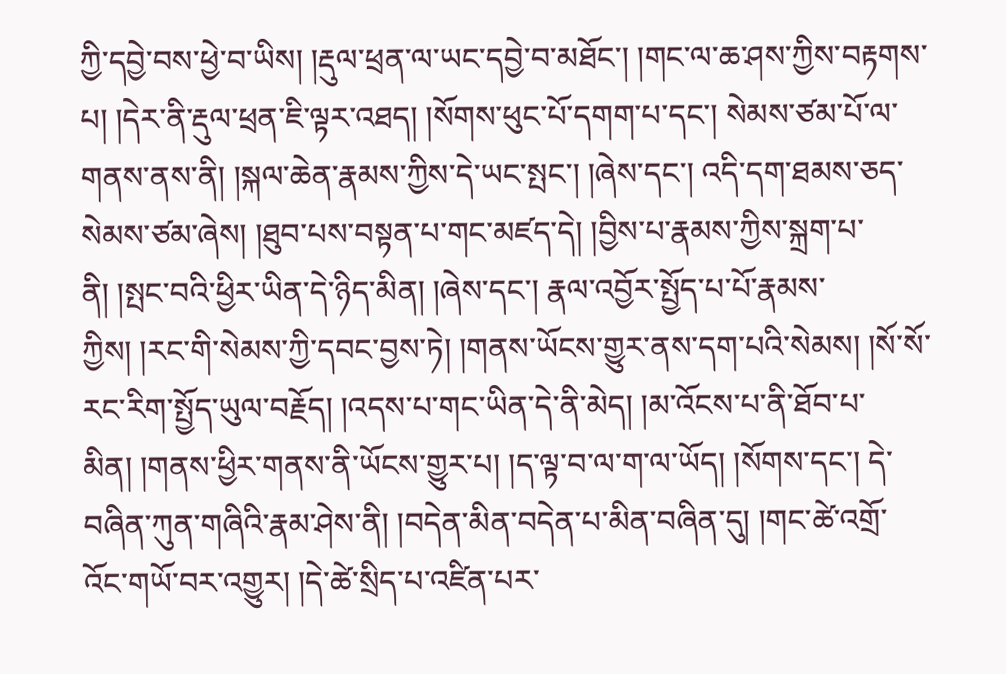ཀྱི་དབྱེ་བས་ཕྱེ་བ་ཡིས། །རྡུལ་ཕྲན་ལ་ཡང་དབྱེ་བ་མཐོང་། །གང་ལ་ཆ་ཤས་ཀྱིས་བརྟགས་པ། །དེར་ནི་རྡུལ་ཕྲན་ཇི་ལྟར་འཐད། །སོགས་ཕུང་པོ་དགག་པ་དང་། སེམས་ཙམ་པོ་ལ་གནས་ནས་ནི། །སྐལ་ཆེན་རྣམས་ཀྱིས་དེ་ཡང་སྤང་། །ཞེས་དང་། འདི་དག་ཐམས་ཅད་སེམས་ཙམ་ཞེས། །ཐུབ་པས་བསྟན་པ་གང་མཛད་དེ། །བྱིས་པ་རྣམས་ཀྱིས་སྐྲག་པ་ནི། །སྤང་བའི་ཕྱིར་ཡིན་དེ་ཉིད་མིན། །ཞེས་དང་། རྣལ་འབྱོར་སྤྱོད་པ་པོ་རྣམས་ཀྱིས། །རང་གི་སེམས་ཀྱི་དབང་བྱས་ཏེ། །གནས་ཡོངས་གྱུར་ནས་དག་པའི་སེམས། །སོ་སོ་རང་རིག་སྤྱོད་ཡུལ་བརྗོད། །འདས་པ་གང་ཡིན་དེ་ནི་མེད། །མ་འོངས་པ་ནི་ཐོབ་པ་མིན། །གནས་ཕྱིར་གནས་ནི་ཡོངས་གྱུར་པ། །ད་ལྟ་བ་ལ་ག་ལ་ཡོད། །སོགས་དང་། དེ་བཞིན་ཀུན་གཞིའི་རྣམ་ཤེས་ནི། །བདེན་མིན་བདེན་པ་མིན་བཞིན་དུ། །གང་ཚེ་འགྲོ་འོང་གཡོ་བར་འགྱུར། །དེ་ཚེ་སྲིད་པ་འཛིན་པར་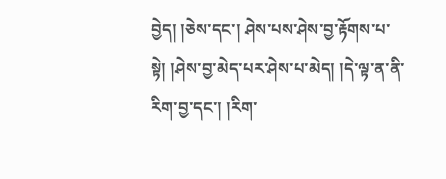བྱེད། །ཅེས་དང་། ཤེས་པས་ཤེས་བྱ་རྟོགས་པ་སྟེ། །ཤེས་བྱ་མེད་པར་ཤེས་པ་མེད། །དེ་ལྟ་ན་ནི་རིག་བྱ་དང་། །རིག་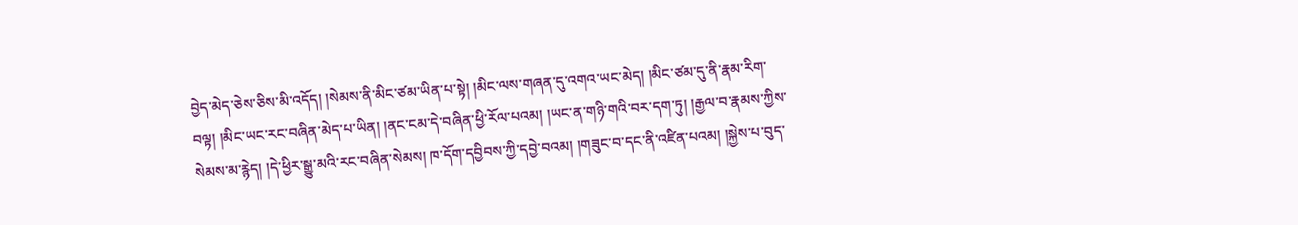བྱེད་མེད་ཅེས་ཅིས་མི་འདོད། །སེམས་ནི་མིང་ཙམ་ཡིན་པ་སྟེ། །མིང་ལས་གཞན་དུ་འགའ་ཡང་མེད། །མིང་ཙམ་དུ་ནི་རྣམ་རིག་བལྟ། །མིང་ཡང་རང་བཞིན་མེད་པ་ཡིན། །ནང་ངམ་དེ་བཞིན་ཕྱི་རོལ་པའམ། །ཡང་ན་གཉི་གའི་བར་དག་ཏུ། །རྒྱལ་བ་རྣམས་ཀྱིས་སེམས་མ་རྙེད། །དེ་ཕྱིར་སྒྱུ་མའི་རང་བཞིན་སེམས། ཁ་དོག་དབྱིབས་ཀྱི་དབྱེ་བའམ། །གཟུང་བ་དང་ནི་འཛིན་པའམ། །སྐྱེས་པ་བུད་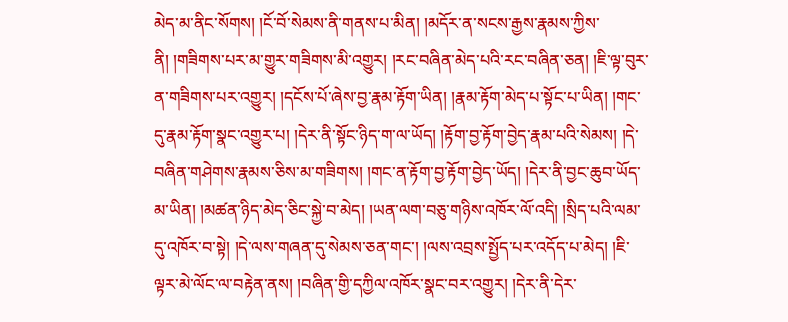མེད་མ་ནིང་སོགས། །ངོ་བོ་སེམས་ནི་གནས་པ་མིན། །མདོར་ན་སངས་རྒྱས་རྣམས་ཀྱིས་ནི། །གཟིགས་པར་མ་གྱུར་གཟིགས་མི་འགྱུར། །རང་བཞིན་མེད་པའི་རང་བཞིན་ཅན། །ཇི་ལྟ་བུར་ན་གཟིགས་པར་འགྱུར། །དངོས་པོ་ཞེས་བྱ་རྣམ་རྟོག་ཡིན། །རྣམ་རྟོག་མེད་པ་སྟོང་པ་ཡིན། །གང་དུ་རྣམ་རྟོག་སྣང་འགྱུར་པ། །དེར་ནི་སྟོང་ཉིད་ག་ལ་ཡོད། །རྟོག་བྱ་རྟོག་བྱེད་རྣམ་པའི་སེམས། །དེ་བཞིན་གཤེགས་རྣམས་ཅིས་མ་གཟིགས། །གང་ན་རྟོག་བྱ་རྟོག་བྱེད་ཡོད། །དེར་ནི་བྱང་ཆུབ་ཡོད་མ་ཡིན། །མཚན་ཉིད་མེད་ཅིང་སྐྱེ་བ་མེད། །ཡན་ལག་བཅུ་གཉིས་འཁོར་ལོ་འདི། །སྲིད་པའི་ལམ་དུ་འཁོར་བ་སྟེ། །དེ་ལས་གཞན་དུ་སེམས་ཅན་གང་། །ལས་འབྲས་སྤྱོད་པར་འདོད་པ་མེད། །ཇི་ལྟར་མེ་ལོང་ལ་བརྟེན་ནས། །བཞིན་གྱི་དཀྱིལ་འཁོར་སྣང་བར་འགྱུར། །དེར་ནི་དེར་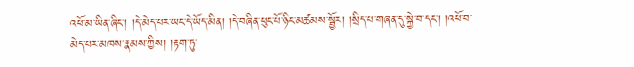འཕོ་མ་ཡིན་ཞིང་། །དེ་མེད་པར་ཡང་དེ་ཡོད་མིན། །དེ་བཞིན་ཕུང་པོ་ཉིང་མཚམས་སྦྱོར། །སྲིད་པ་གཞན་དུ་སྐྱེ་བ་དང་། །འཕོ་བ་མེད་པར་མཁས་རྣམས་ཀྱིས། །རྟག་ཏུ་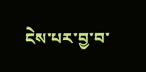ངེས་པར་བྱ་བ་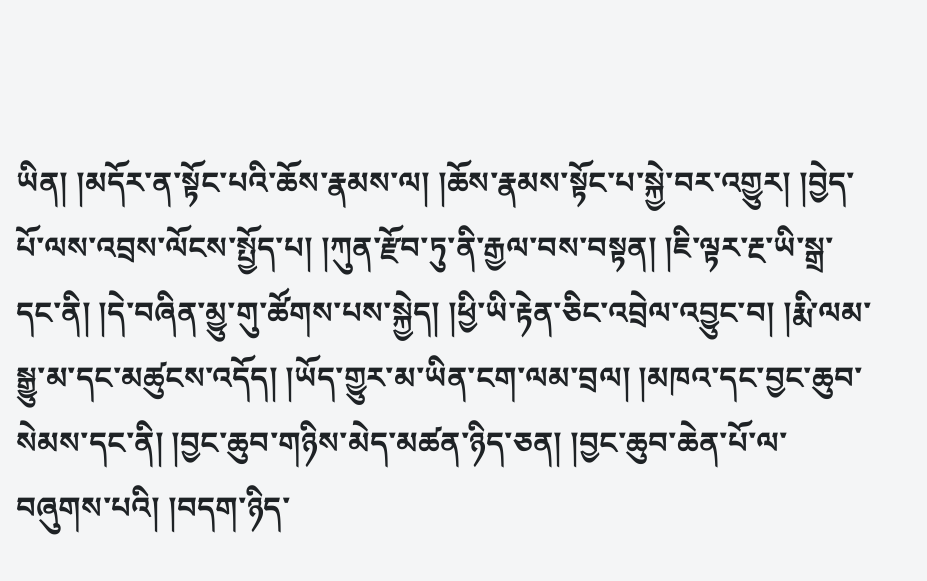ཡིན། །མདོར་ན་སྟོང་པའི་ཆོས་རྣམས་ལ། །ཆོས་རྣམས་སྟོང་པ་སྐྱེ་བར་འགྱུར། །བྱེད་པོ་ལས་འབྲས་ལོངས་སྤྱོད་པ། །ཀུན་རྫོབ་ཏུ་ནི་རྒྱལ་བས་བསྟན། །ཇི་ལྟར་རྔ་ཡི་སྒྲ་དང་ནི། །དེ་བཞིན་མྱུ་གུ་ཚོགས་པས་སྐྱེད། །ཕྱི་ཡི་རྟེན་ཅིང་འབྲེལ་འབྱུང་བ། །རྨི་ལམ་སྒྱུ་མ་དང་མཚུངས་འདོད། །ཡོད་གྱུར་མ་ཡིན་ངག་ལམ་བྲལ། །མཁའ་དང་བྱང་ཆུབ་སེམས་དང་ནི། །བྱང་ཆུབ་གཉིས་མེད་མཚན་ཉིད་ཅན། །བྱང་ཆུབ་ཆེན་པོ་ལ་བཞུགས་པའི། །བདག་ཉིད་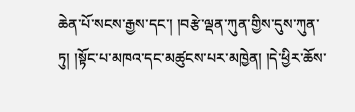ཆེན་པོ་སངས་རྒྱས་དང་། །བརྩེ་ལྡན་ཀུན་གྱིས་དུས་ཀུན་ཏུ། །སྟོང་པ་མཁའ་དང་མཚུངས་པར་མཁྱེན། །དེ་ཕྱིར་ཆོས་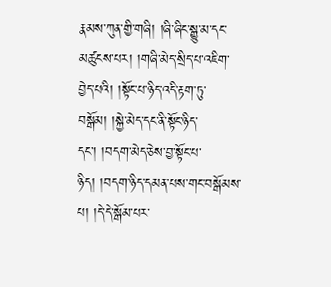རྣམས་ཀུན་གྱི་གཞི། །ཞི་ཞིང་སྒྱུ་མ་དང་མཚུངས་པར། །གཞི་མེད་སྲིད་པ་འཇིག་བྱེད་པའི། །སྟོང་པ་ཉིད་འདི་རྟག་ཏུ་བསྒོམ། །སྐྱེ་མེད་དང་ནི་སྟོང་ཉིད་དང་། །བདག་མེད་ཅེས་བྱ་སྟོང་པ་ཉིད། །བདག་ཉིད་དམན་པས་གང་བསྒོམས་པ། །དེ་དེ་སྒོམ་པར་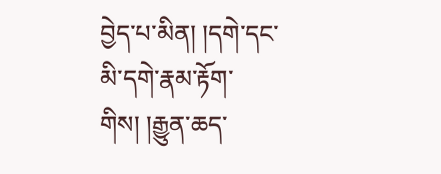བྱེད་པ་མིན། །དགེ་དང་མི་དགེ་རྣམ་རྟོག་གིས། །རྒྱུན་ཆད་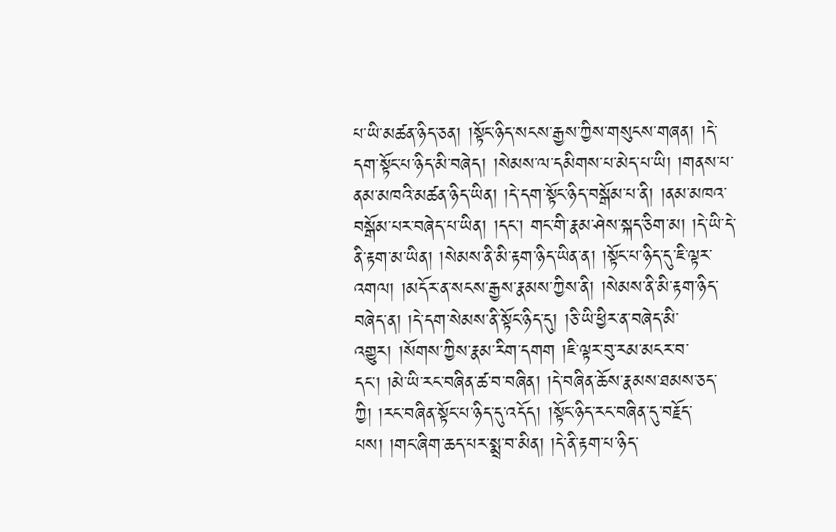པ་ཡི་མཚན་ཉིད་ཅན། །སྟོང་ཉིད་སངས་རྒྱས་ཀྱིས་གསུངས་གཞན། །དེ་དག་སྟོང་པ་ཉིད་མི་བཞེད། །སེམས་ལ་དམིགས་པ་མེད་པ་ཡི། །གནས་པ་ནམ་མཁའི་མཚན་ཉིད་ཡིན། །དེ་དག་སྟོང་ཉིད་བསྒོམ་པ་ནི། །ནམ་མཁའ་བསྒོམ་པར་བཞེད་པ་ཡིན། །དང་། གང་གི་རྣམ་ཤེས་སྐད་ཅིག་མ། །དེ་ཡི་དེ་ནི་རྟག་མ་ཡིན། །སེམས་ནི་མི་རྟག་ཉིད་ཡིན་ན། །སྟོང་པ་ཉིད་དུ་ཇི་ལྟར་འགལ། །མདོར་ན་སངས་རྒྱས་རྣམས་ཀྱིས་ནི། །སེམས་ནི་མི་རྟག་ཉིད་བཞེད་ན། །དེ་དག་སེམས་ནི་སྟོང་ཉིད་དུ། །ཅི་ཡི་ཕྱིར་ན་བཞེད་མི་འགྱུར། །སོགས་ཀྱིས་རྣམ་རིག་དགག །ཇི་ལྟར་བུ་རམ་མངར་བ་དང་། །མེ་ཡི་རང་བཞིན་ཚ་བ་བཞིན། །དེ་བཞིན་ཆོས་རྣམས་ཐམས་ཅད་ཀྱི། །རང་བཞིན་སྟོང་པ་ཉིད་དུ་འདོད། །སྟོང་ཉིད་རང་བཞིན་དུ་བརྗོད་པས། །གང་ཞིག་ཆད་པར་སྨྲ་བ་མིན། །དེ་ནི་རྟག་པ་ཉིད་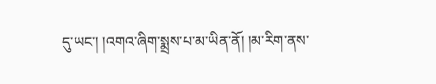དུ་ཡང་། །འགའ་ཞིག་སྨྲས་པ་མ་ཡིན་ནོ། །མ་རིག་ནས་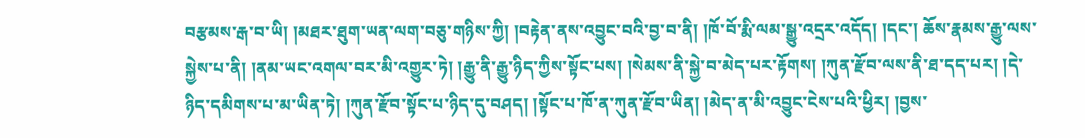བརྩམས་རྒ་བ་ཡི། །མཐར་ཐུག་ཡན་ལག་བཅུ་གཉིས་ཀྱི། །བརྟེན་ནས་འབྱུང་བའི་བྱ་བ་ནི། །ཁོ་བོ་རྨི་ལམ་སྒྱུ་འདྲར་འདོད། །དང་། ཆོས་རྣམས་རྒྱུ་ལས་སྐྱེས་པ་ནི། །ནམ་ཡང་འགལ་བར་མི་འགྱུར་ཏེ། །རྒྱུ་ནི་རྒྱུ་ཉིད་ཀྱིས་སྟོང་པས། །སེམས་ནི་སྐྱེ་བ་མེད་པར་རྟོགས། །ཀུན་རྫོབ་ལས་ནི་ཐ་དད་པར། །དེ་ཉིད་དམིགས་པ་མ་ཡིན་ཏེ། །ཀུན་རྫོབ་སྟོང་པ་ཉིད་དུ་བཤད། །སྟོང་པ་ཁོ་ན་ཀུན་རྫོབ་ཡིན། །མེད་ན་མི་འབྱུང་ངེས་པའི་ཕྱིར། །བྱས་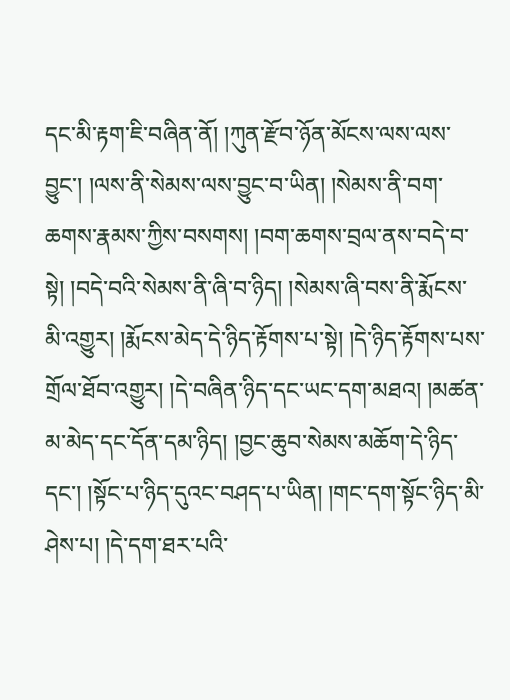དང་མི་རྟག་ཇི་བཞིན་ནོ། །ཀུན་རྫོབ་ཉོན་མོངས་ལས་ལས་བྱུང་། །ལས་ནི་སེམས་ལས་བྱུང་བ་ཡིན། །སེམས་ནི་བག་ཆགས་རྣམས་ཀྱིས་བསགས། །བག་ཆགས་བྲལ་ནས་བདེ་བ་སྟེ། །བདེ་བའི་སེམས་ནི་ཞི་བ་ཉིད། །སེམས་ཞི་བས་ནི་རྨོངས་མི་འགྱུར། །རྨོངས་མེད་དེ་ཉིད་རྟོགས་པ་སྟེ། །དེ་ཉིད་རྟོགས་པས་གྲོལ་ཐོབ་འགྱུར། །དེ་བཞིན་ཉིད་དང་ཡང་དག་མཐའ། །མཚན་མ་མེད་དང་དོན་དམ་ཉིད། །བྱང་ཆུབ་སེམས་མཆོག་དེ་ཉིད་དང་། །སྟོང་པ་ཉིད་དུའང་བཤད་པ་ཡིན། །གང་དག་སྟོང་ཉིད་མི་ཤེས་པ། །དེ་དག་ཐར་པའི་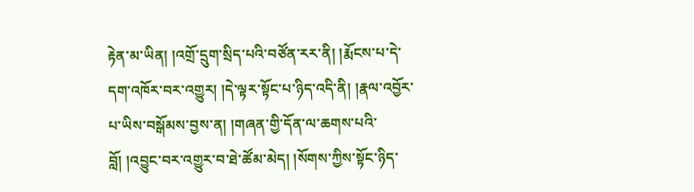རྟེན་མ་ཡིན། །འགྲོ་དྲུག་སྲིད་པའི་བཙོན་རར་ནི། །རྨོངས་པ་དེ་དག་འཁོར་བར་འགྱུར། །དེ་ལྟར་སྟོང་པ་ཉིད་འདི་ནི། །རྣལ་འབྱོར་པ་ཡིས་བསྒོམས་བྱས་ན། །གཞན་གྱི་དོན་ལ་ཆགས་པའི་བློ། །འབྱུང་བར་འགྱུར་བ་ཐེ་ཚོམ་མེད། །སོགས་ཀྱིས་སྟོང་ཉིད་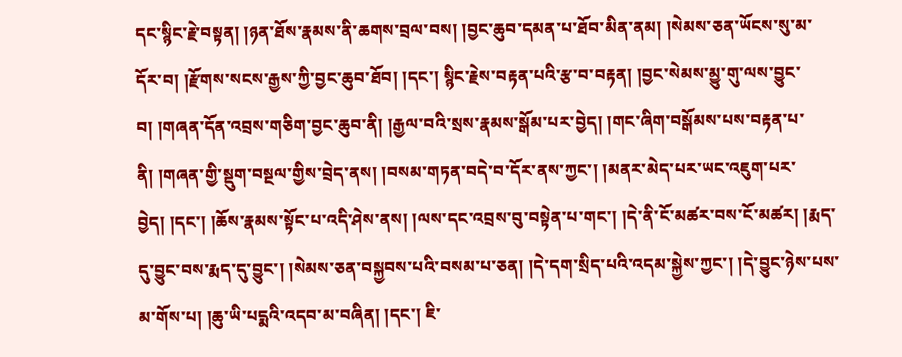དང་སྙིང་རྗེ་བསྟན། །ཉན་ཐོས་རྣམས་ནི་ཆགས་བྲལ་བས། །བྱང་ཆུབ་དམན་པ་ཐོབ་མིན་ནམ། །སེམས་ཅན་ཡོངས་སུ་མ་དོར་བ། །རྫོགས་སངས་རྒྱས་ཀྱི་བྱང་ཆུབ་ཐོབ། །དང་། སྙིང་རྗེས་བརྟན་པའི་རྩ་བ་བརྟན། །བྱང་སེམས་མྱུ་གུ་ལས་བྱུང་བ། །གཞན་དོན་འབྲས་གཅིག་བྱང་ཆུབ་ནི། །རྒྱལ་བའི་སྲས་རྣམས་སྒོམ་པར་བྱེད། །གང་ཞིག་བསྒོམས་པས་བརྟན་པ་ནི། །གཞན་གྱི་སྡུག་བསྔལ་གྱིས་བྲེད་ནས། །བསམ་གཏན་བདེ་བ་དོར་ནས་ཀྱང་། །མནར་མེད་པར་ཡང་འཇུག་པར་བྱེད། །དང་། །ཆོས་རྣམས་སྟོང་པ་འདི་ཤེས་ནས། །ལས་དང་འབྲས་བུ་བསྟེན་པ་གང་། །དེ་ནི་ངོ་མཚར་བས་ངོ་མཚར། །རྨད་དུ་བྱུང་བས་རྨད་དུ་བྱུང་། །སེམས་ཅན་བསྐྱབས་པའི་བསམ་པ་ཅན། །དེ་དག་སྲིད་པའི་འདམ་སྐྱེས་ཀྱང་། །དེ་བྱུང་ཉེས་པས་མ་གོས་པ། །ཆུ་ཡི་པདྨའི་འདབ་མ་བཞིན། །དང་། ཇི་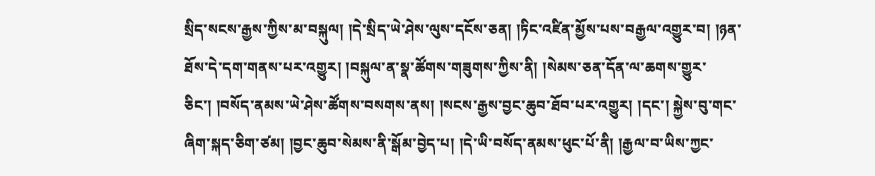སྲིད་སངས་རྒྱས་ཀྱིས་མ་བསྐུལ། །དེ་སྲིད་ཡེ་ཤེས་ལུས་དངོས་ཅན། །ཏིང་འཛིན་མྱོས་པས་བརྒྱལ་འགྱུར་བ། །ཉན་ཐོས་དེ་དག་གནས་པར་འགྱུར། །བསྐུལ་ན་སྣ་ཚོགས་གཟུགས་ཀྱིས་ནི། །སེམས་ཅན་དོན་ལ་ཆགས་གྱུར་ཅིང་། །བསོད་ནམས་ཡེ་ཤེས་ཚོགས་བསགས་ནས། །སངས་རྒྱས་བྱང་ཆུབ་ཐོབ་པར་འགྱུར། །དང་། སྐྱེས་བུ་གང་ཞིག་སྐད་ཅིག་ཙམ། །བྱང་ཆུབ་སེམས་ནི་སྒོམ་བྱེད་པ། །དེ་ཡི་བསོད་ནམས་ཕུང་པོ་ནི། །རྒྱལ་བ་ཡིས་ཀྱང་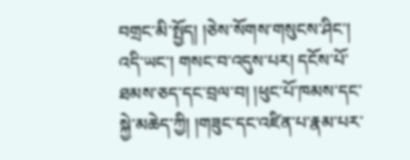བགྲང་མི་སྤྱོད། །ཅེས་སོགས་གསུངས་ཤིང་། འདི་ཡང་། གསང་བ་འདུས་པར། དངོས་པོ་ཐམས་ཅད་དང་བྲལ་བ། །ཕུང་པོ་ཁམས་དང་སྐྱེ་མཆེད་ཀྱི། །གཟུང་དང་འཛིན་པ་རྣམ་པར་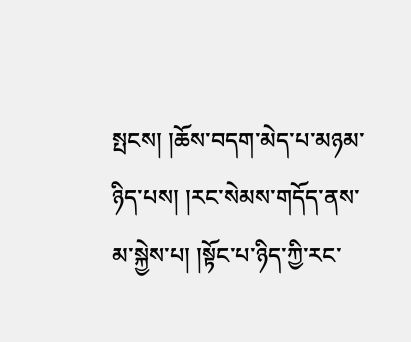སྤངས། །ཆོས་བདག་མེད་པ་མཉམ་ཉིད་པས། །རང་སེམས་གདོད་ནས་མ་སྐྱེས་པ། །སྟོང་པ་ཉིད་ཀྱི་རང་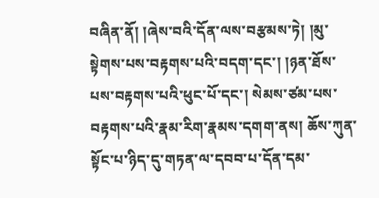བཞིན་ནོ། །ཞེས་བའི་དོན་ལས་བརྩམས་ཏེ། །མུ་སྟེགས་པས་བརྟགས་པའི་བདག་དང་། །ཉན་ཐོས་པས་བརྟགས་པའི་ཕུང་པོ་དང་། སེམས་ཙམ་པས་བརྟགས་པའི་རྣམ་རིག་རྣམས་དགག་ནས། ཆོས་ཀུན་སྟོང་པ་ཉིད་དུ་གཏན་ལ་དབབ་པ་དོན་དམ་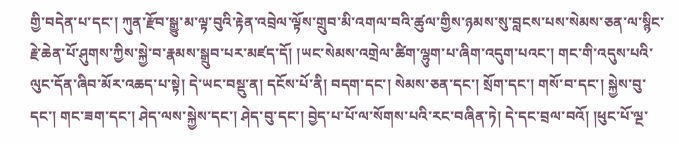གྱི་བདེན་པ་དང་། ཀུན་རྫོབ་སྒྱུ་མ་ལྟ་བུའི་རྟེན་འབྲེལ་ལྟོས་གྲུབ་མི་འགལ་བའི་ཚུལ་གྱིས་ཉམས་སུ་བླངས་པས་སེམས་ཅན་ལ་སྙིང་རྗེ་ཆེན་པོ་ཤུགས་ཀྱིས་སྐྱེ་བ་རྣམས་སྒྲུབ་པར་མཛད་དོ། །ཡང་སེམས་འགྲེལ་ཚིག་ལྷུག་པ་ཞིག་འདུག་པའང་། གང་གི་འདུས་པའི་ལུང་དོན་ཞིབ་མོར་འཆད་པ་སྟེ། དེ་ཡང་བསྡུ་ན། དངོས་པོ་ནི། བདག་དང་། སེམས་ཅན་དང་། སྲོག་དང་། གསོ་བ་དང་། སྐྱེས་བུ་དང་། གང་ཟག་དང་། ཤེད་ལས་སྐྱེས་དང་། ཤེད་བུ་དང་། བྱེད་པ་པོ་ལ་སོགས་པའི་རང་བཞིན་ཏེ། དེ་དང་བྲལ་བའོ། །ཕུང་པོ་ལྔ་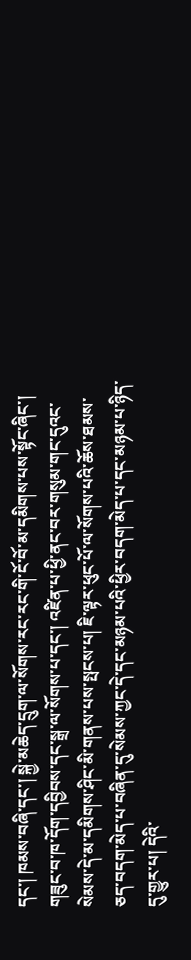དང་། ཁམས་བཞི་དང་། སྐྱེ་མཆེད་དྲུག་ལ་སོགས་རང་རང་གི་ངོ་བོ་མ་དམིགས་པས་སྟོང་ཞིང་། གཟུང་བ་ཁ་དོག་དབྱིབས་དང་སྒྲ་ལ་སོགས་པ་དང་། འཛིན་པ་ཕྱི་ནང་བར་གསུམ་གང་དུའང་སེམས་དེ་མ་དམིགས་ཤིང་མི་གནས་པས་སྤངས་པ། ཇི་ལྟར་ཕུང་པོ་ལ་སོགས་པའི་ཆོས་ཐམས་ཅད་བདག་མེད་པ་བཞིན་དུ་སེམས་ཀྱང་དེ་དང་མཉམ་པའི་ཕྱིར་བདག་མེད་པ་དང་མཉམ་པ་ཉིད་དུ་གྱུར་པ། དེའི་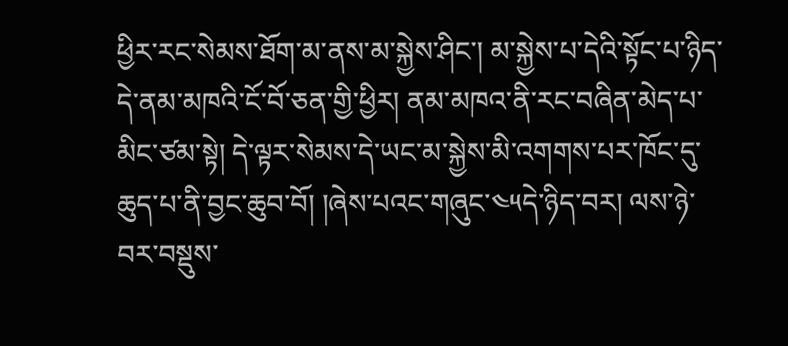ཕྱིར་རང་སེམས་ཐོག་མ་ནས་མ་སྐྱེས་ཤིང་། མ་སྐྱེས་པ་དེའི་སྟོང་པ་ཉིད་དེ་ནམ་མཁའི་ངོ་བོ་ཅན་གྱི་ཕྱིར། ནམ་མཁའ་ནི་རང་བཞིན་མེད་པ་མིང་ཙམ་སྟེ། དེ་ལྟར་སེམས་དེ་ཡང་མ་སྐྱེས་མི་འགགས་པར་ཁོང་དུ་ཆུད་པ་ནི་བྱང་ཆུབ་བོ། །ཞེས་པའང་གཞུང་༤༥དེ་ཉིད་བར། ལས་ཉེ་བར་བསྡུས་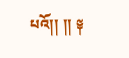པའོ།། །། ༈